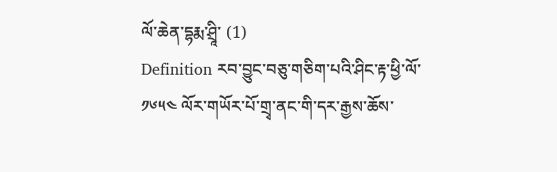ལོ་ཆེན་དྷརྨ་ཤྲཱི་ (1)
Definition རབ་བྱུང་བཅུ་གཅིག་པའི་ཤིང་རྟ་ཕྱི་ལོ་ ༡༦༥༤ ལོར་གཡོར་པོ་གྲྭ་ནང་གི་དར་རྒྱས་ཆོས་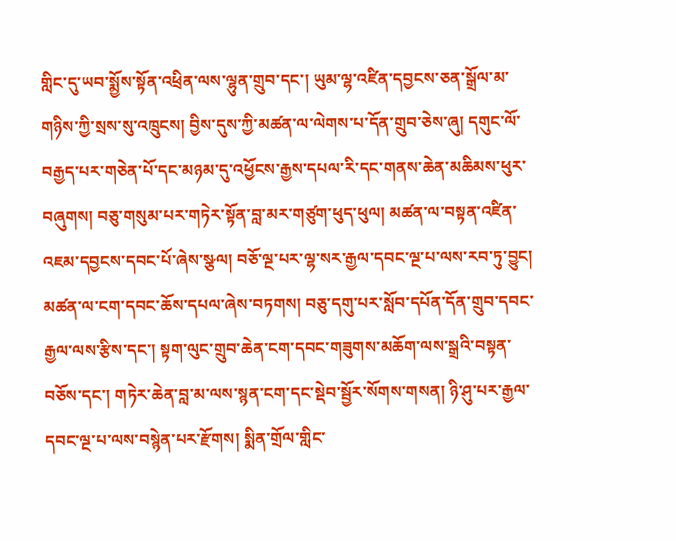གླིང་དུ་ཡབ་སྨྱོས་སྟོན་འཕྲིན་ལས་ལྷུན་གྲུབ་དང་། ཡུམ་ལྷ་འཛིན་དབྱངས་ཅན་སྒྲོལ་མ་གཉིས་ཀྱི་སྲས་སུ་འཁྲུངས། བྱིས་དུས་ཀྱི་མཚན་ལ་ལེགས་པ་དོན་གྲུབ་ཅེས་ཞུ། དགུང་ལོ་བརྒྱད་པར་གཅེན་པོ་དང་མཉམ་དུ་འཕྱོངས་རྒྱས་དཔལ་རི་དང་གནས་ཆེན་མཆིམས་ཕུར་བཞུགས། བཅུ་གསུམ་པར་གཏེར་སྟོན་བླ་མར་གཙུག་ཕུད་ཕུལ། མཚན་ལ་བསྟན་འཛིན་འཇམ་དབྱངས་དབང་པོ་ཞེས་སྩལ། བཅོ་ལྔ་པར་ལྷ་སར་རྒྱལ་དབང་ལྔ་པ་ལས་རབ་ཏུ་བྱུང། མཚན་ལ་ངག་དབང་ཆོས་དཔལ་ཞེས་བཏགས། བཅུ་དགུ་པར་སློབ་དཔོན་དོན་གྲུབ་དབང་རྒྱལ་ལས་རྩིས་དང་། སྟག་ལུང་གྲུབ་ཆེན་ངག་དབང་གཟུགས་མཆོག་ལས་སྒྲའི་བསྟན་བཅོས་དང་། གཏེར་ཆེན་བླ་མ་ལས་སྙན་ངག་དང་སྡེབ་སྦྱོར་སོགས་གསན། ཉི་ཤུ་པར་རྒྱལ་དབང་ལྔ་པ་ལས་བསྙེན་པར་རྫོགས། སྨིན་གྲོལ་གླིང་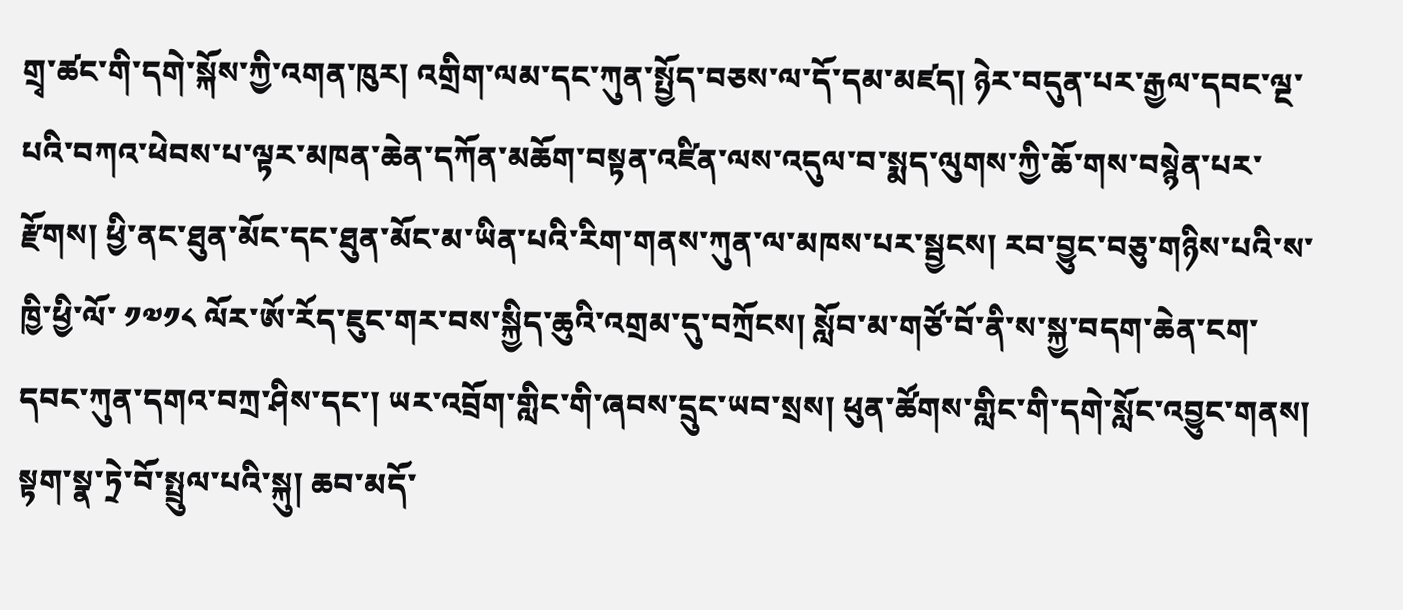གྲྭ་ཚང་གི་དགེ་སྐོས་ཀྱི་འགན་ཁུར། འགྲིག་ལམ་དང་ཀུན་སྤྱོད་བཅས་ལ་དོ་དམ་མཛད། ཉེར་བདུན་པར་རྒྱལ་དབང་ལྔ་པའི་བཀའ་ཕེབས་པ་ལྟར་མཁན་ཆེན་དཀོན་མཆོག་བསྟན་འཛིན་ལས་འདུལ་བ་སྨད་ལུགས་ཀྱི་ཆོ་གས་བསྙེན་པར་རྫོགས། ཕྱི་ནང་ཐུན་མོང་དང་ཐུན་མོང་མ་ཡིན་པའི་རིག་གནས་ཀུན་ལ་མཁས་པར་སྦྱངས། རབ་བྱུང་བཅུ་གཉིས་པའི་ས་ཁྱི་ཕྱི་ལོ་ ༡༧༡༨ ལོར་ཨོ་རོད་ཇུང་གར་བས་སྐྱིད་ཆུའི་འགྲམ་དུ་བཀྲོངས། སློབ་མ་གཙོ་བོ་ནི་ས་སྐྱ་བདག་ཆེན་ངག་དབང་ཀུན་དགའ་བཀྲ་ཤིས་དང་། ཡར་འབྲོག་གླིང་གི་ཞབས་དྲུང་ཡབ་སྲས། ཕུན་ཚོགས་གླིང་གི་དགེ་སློང་འབྱུང་གནས། སྟག་སྣ་ཏྲེ་བོ་སྤྲུལ་པའི་སྐུ། ཆབ་མདོ་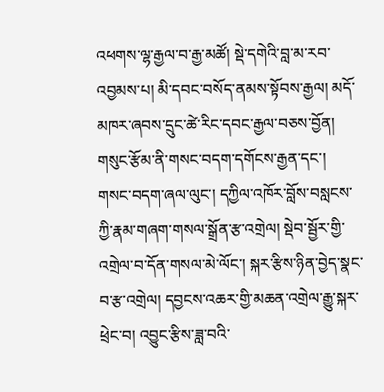འཕགས་ལྷ་རྒྱལ་བ་རྒྱ་མཚོ། སྡེ་དགེའི་བླ་མ་རབ་འབྱམས་པ། མི་དབང་བསོད་ནམས་སྟོབས་རྒྱལ། མདོ་མཁར་ཞབས་དྲུང་ཚེ་རིང་དབང་རྒྱལ་བཅས་བྱོན། གསུང་རྩོམ་ནི་གསང་བདག་དགོངས་རྒྱན་དང་། གསང་བདག་ཞལ་ལུང་། དཀྱིལ་འཁོར་བློས་བསླངས་ཀྱི་རྣམ་གཞག་གསལ་སྒྲོན་རྩ་འགྲེལ། སྡེབ་སྦྱོར་གྱི་འགྲེལ་བ་དོན་གསལ་མེ་ལོང་། སྐར་རྩིས་ཉིན་བྱེད་སྣང་བ་རྩ་འགྲེལ། དབྱངས་འཆར་གྱི་མཆན་འགྲེལ་རྒྱུ་སྐར་ཕྲེང་བ། འབྱུང་རྩིས་ཟླ་བའི་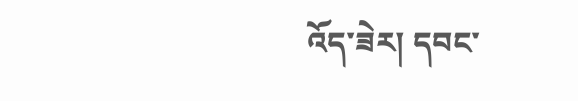འོད་ཟེར། དབང་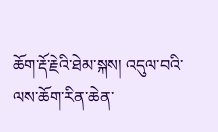ཆོག་རྡོ་རྗེའི་ཐེམ་སྐས། འདུལ་བའི་ལས་ཆོག་རིན་ཆེན་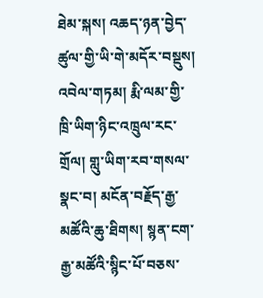ཐེམ་སྐས། འཆད་ཉན་བྱེད་ཚུལ་གྱི་ཡི་གེ་མདོར་བསྡུས། འབེལ་གཏམ། རྨི་ལམ་གྱི་ཁྲི་ཡིག་ཉིང་འཁྲུལ་རང་གྲོལ། གླུ་ཡིག་རབ་གསལ་སྣང་བ། མངོན་བརྗོད་རྒྱ་མཚོའི་ཆུ་ཐིགས། སྙན་ངག་རྒྱ་མཚོའི་སྙིང་པོ་བཅས་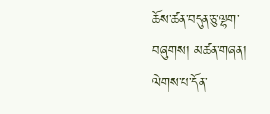ཆོས་ཚན་བདུན་ཅུ་ལྷག་བཞུགས། མཚན་གཞན། ལེགས་པ་དོན་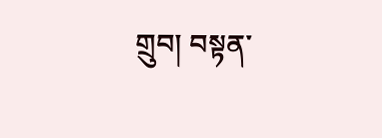གྲུབ། བསྟན་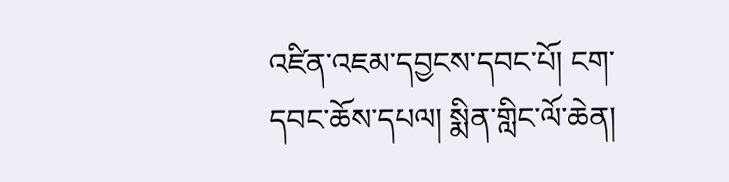འཛིན་འཇམ་དབྱངས་དབང་པོ། ངག་དབང་ཆོས་དཔལ། སྨིན་གླིང་ལོ་ཆེན།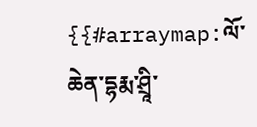{{#arraymap:ལོ་ཆེན་དྷརྨ་ཤྲཱི་